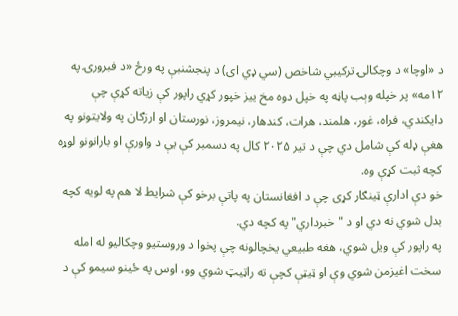د «اوچا» د وچکالۍ ترکیبي شاخص (سي ډي ای) د پنجشنبې په ورځ «د فبرورۍ په ۱۲مه» پر خپله وېب پاڼه په خپل دوه مخ ییز خپور کړي راپور کې زیاته کړې چې دایکندي، فراه، غور، هلمند، هرات، کندهار، نیمروز، نورستان او ارزګان په ولایتونو په هغې ډله کې شامل دي چې د تیر ۲۰۲۵ کال په دسمبر کې یې د واورې او بارانونو لوړه کچه ثبت کړې وه.
خو دې ادارې ټینګار کړی چې د افغانستان په پاتې برخو کې شرایط لا هم په لویه کچه بدل شوي نه دي او د "خبرداري" په کچه دي.
په راپور کې ویل شوي، هغه طبیعي یخچالونه چې پخوا د وروستیو وچکالیو له امله سخت اغیزمن شوي وې او ټیټې کچې ته راټیټ شوي وو، اوس په ځینو سیمو کې د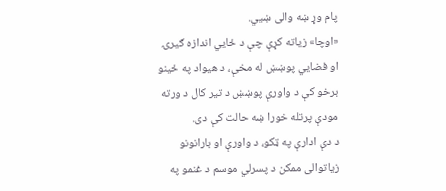پام وړ ښه والی ښیي.
«اوچا» زیاته کړې چې د ځایي اندازه ګیرۍ او فضايي پوښښ له مخې، د هیواد په ځینو برخو کې د واورې پوښښ د تیر کال د ورته مودې پرتله خورا ښه حالت کې دی.
د دې ادارې په ټکو، د واورې او بارانونو زیاتوالی ممکن د پسرلي موسم د غنمو په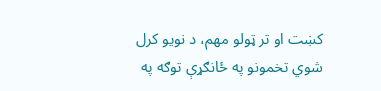کښت او تر ټولو مهم، د نويو کرل شوي تخمونو په ځانګړې توګه په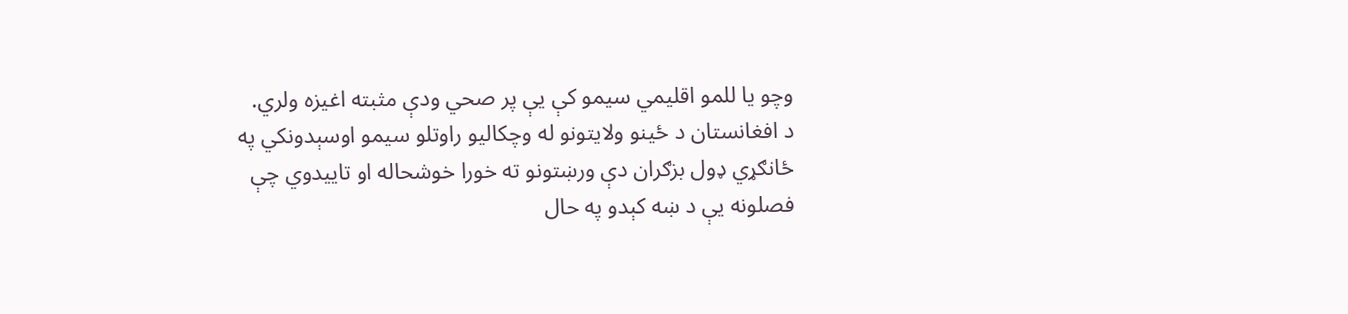وچو یا للمو اقلیمي سیمو کې یې پر صحي ودې مثبته اغیزه ولري.
د افغانستان د ځینو ولایتونو له وچکالیو راوتلو سیمو اوسېدونکي په ځانګړي ډول بزګران دې ورښتونو ته خورا خوشحاله او تاییدوي چې فصلونه یې د ښه کېدو په حال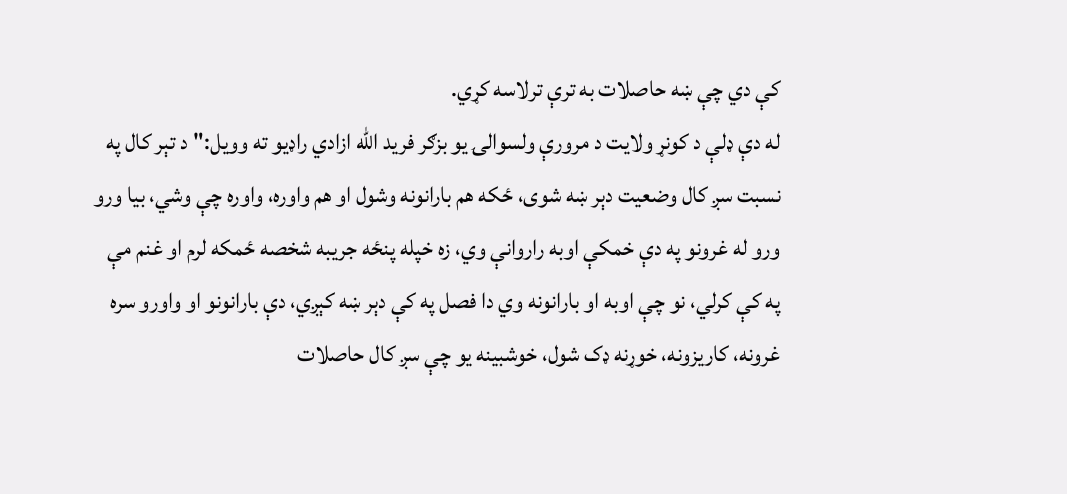کې دي چې ښه حاصلات به ترې ترلاسه کړي.
له دې ډلې د کونړ ولایت د مرورې ولسوالۍ یو بزګر فرید الله ازادي راډیو ته وویل:"د تېر کال په نسبت سږ کال وضعیت دېر ښه شوی، ځکه هم بارانونه وشول او هم واوره، واوره چې وشي، بیا ورو ورو له غرونو په دې خمکې اوبه راروانې وي، زه خپله پنځه جریبه شخصه ځمکه لرم او غنم مې په کې کرلي، نو چې اوبه او بارانونه وي دا فصل په کې دېر ښه کېږي، دې بارانونو او واورو سره غرونه، کاریزونه، خوړنه ډک شول، خوشبینه یو چې سږ کال حاصلات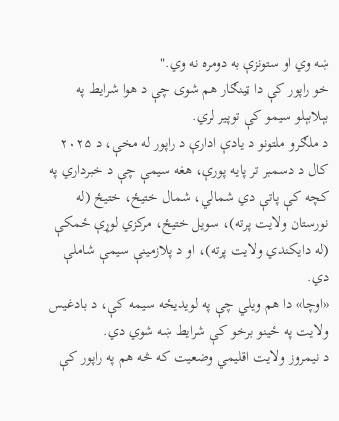ښه وي او ستونزې به دومره نه وي."
خو راپور کې دا ټینګار هم شوی چې د هوا شرایط په بېلابېلو سیمو کې توپیر لري.
د ملګرو ملتونو د یادې ادارې د راپور له مخې، د ۲۰۲۵ کال د دسمبر تر پایه پورې، هغه سیمې چې د خبرداري په کچه کې پاتې دي شمالي، شمال ختیځ، ختیځ (له نورستان ولایت پرته)، سویل ختیځ، مرکزي لوړې ځمکې (له دایکندي ولایت پرته)، او د پلازمینې سیمې شاملې دي.
«اوچا» دا هم ویلي چې په لویدیځه سیمه کې، د بادغیس ولایت په ځینو برخو کې شرایط ښه شوي دي.
د نیمروز ولایت اقلیمي وضعیت که څه هم په راپور کې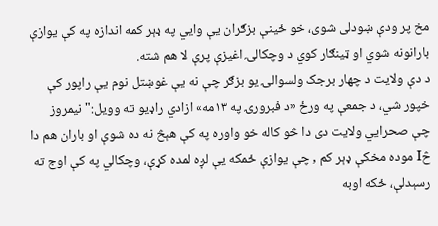مخ پر ودې ښودلی شوی، خو ځینې بزګران یې وایي په ډېر کمه اندازه په کې یوازې بارانونه شوي او ټینګار کوي د وچکالۍ اغیزې پرې لا هم شته.
د دې ولایت د چهار برجک ولسوالۍ یو بزګر چې نه یې غوښتل نوم یې راپور کې خپور شي، د جمعې په ورځ «د فبرورۍ په ۱۳مه» ازادي راډیو ته وویل:"نیمروز چې صحرایي ولایت دی دا څو کاله خو واوره په کې هېڅ نه ده شوې او باران هم دا څI موده مخکې ډېر کم , چې یوازې ځمکه یې لږه لمده کړې، وچکالي په کې اوج ته رسېدلې، ځکه اوبه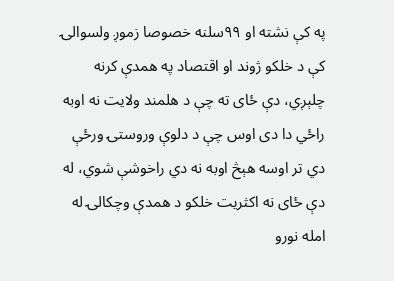په کې نشته او ۹۹سلنه خصوصا زموږ ولسوالۍ کې د خلکو ژوند او اقتصاد په همدې کرنه چلېږي، دې ځای ته چې د هلمند ولایت نه اوبه راځي دا دی اوس چې د دلوې وروستۍ ورځې دي تر اوسه هېڅ اوبه نه دي راخوشې شوي، له دې ځای نه اکثریت خلکو د همدې وچکالۍ له امله نورو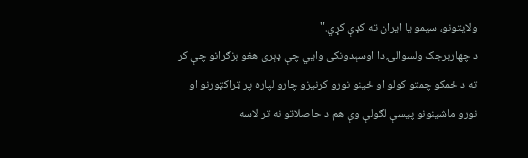ولایتونو، سیمو یا ایران ته کډې کړي."
د چهاربرجک ولسوالۍ دا اوسېدونکی وایي چې ډېری هغو بزګرانو چې کر ته د ځمکو چمتو کولو او ځینو نورو کرنیزو چارو لپاره پر ټراکټورنو او نورو ماشینونو پیسې لګولې وې هم د حاصلاتو نه تر لاسه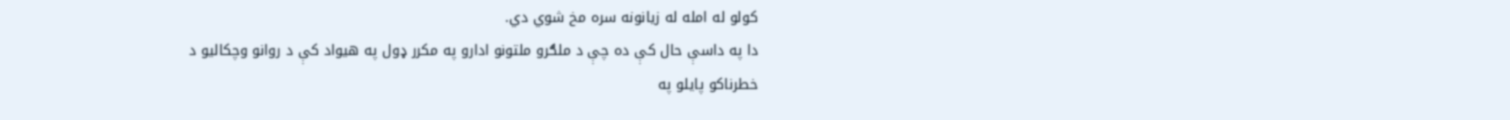کولو له امله له زیانونه سره مخ شوي دي.
دا په داسې حال کې ده چې د ملګرو ملتونو ادارو په مکرر ډول په هیواد کې د روانو وچکالیو د خطرناکو پایلو په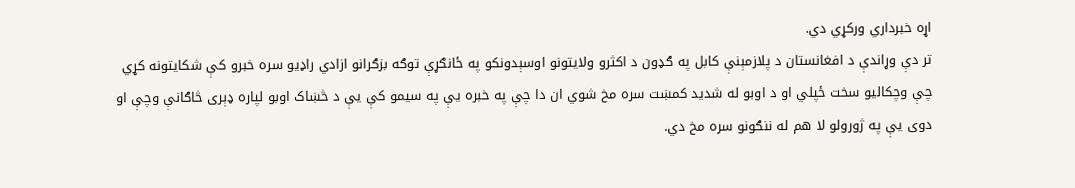اړه خبرداري ورکړي دي.
تر دې وړاندې د افغانستان د پلازمېنې کابل په ګډون د اکثرو ولایتونو اوسېدونکو په ځانګړې توګه بزګرانو ازادي راډیو سره خبرو کې شکایتونه کړي چې وچکالیو سخت ځپلي او د اوبو له شدید کمښت سره مخ شوي ان دا چې په خبره یې په سیمو کې یې د څښاک اوبو لپاره ډېری څاګانې وچې او دوی یې په ژورولو لا هم له ننګونو سره مخ دي.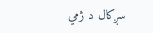سږکال د ژمي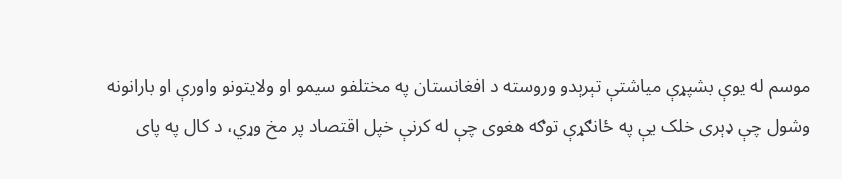موسم له یوې بشپړې میاشتې تېرېدو وروسته د افغانستان په مختلفو سیمو او ولایتونو واورې او بارانونه وشول چې ډېری خلک یې په ځانګړې توګه هغوی چې له کرنې خپل اقتصاد پر مخ وړي، د کال په پای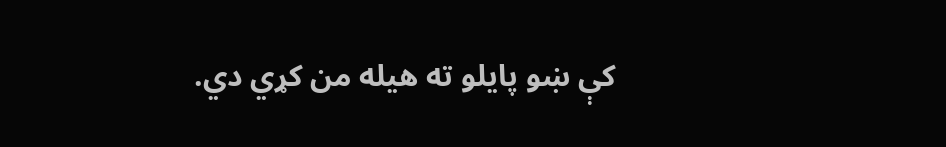کې ښو پایلو ته هیله من کړي دي.